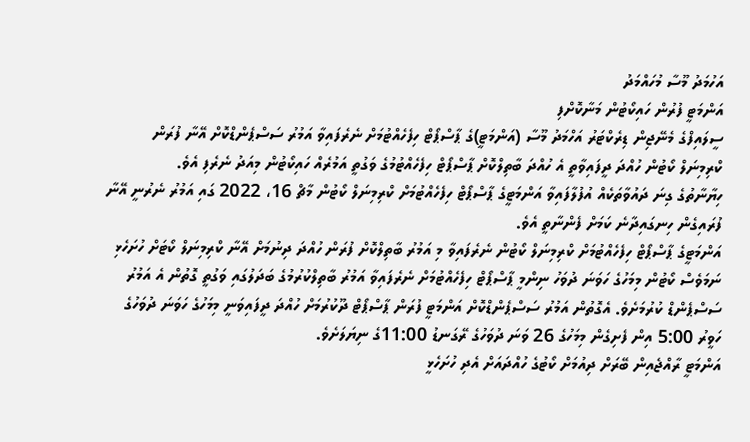އަހުމަދު މޫސާ މުހައްމަދު
އަންމަޓީ ފުރުން ހައިކޯޓުން މަނާކޮށްފި
ސީލައިފްގެ މެނޭޖިން ޑިރެކްޓަރު އަހްމަދު މޫސާ (އަންމަޓީ)ގެ ޕާސްޕޯޓް ހިފެހެއްޓުމަށް ނެރެފައިވާ އަމުރު ސަސްޕެންޑްކޮށް އޭނާ ފުރަން ކްރިމިނަލް ކޯޓުން ހުއްދަ ދީފައިވާތީ އެ ހުއްދަ ބާތިލްކޮށް ޕާސްޕޯޓް ހިފެހެއްޓުމުގެ ވަގުތީ އަމުރެއް ހައިކޯޓުން މިއަދު ނެރެފި އެވެ.
ހިޔާނާތުގެ ގިނަ ދައުވާތަކެއް އުފުލާފައިވާ އަންމަޓީގެ ޕާސްޕޯޓް ހިފެހެއްޓުމަށް ކްރިމިނަލް ކޯޓުން މާޗް 16، 2022 ގައި އަމުރު ނެރުނީ އޭނާ ފުރައިގެން ހިނގައިދާނެ ކަމަށް ފެންނާތީ އެވެ.
އަންމަޓީގެ ޕާސްޕޯޓް ހިފެހެއްޓުމަށް ކްރިމިނަލް ކޯޓުން ނެރެފައިވާ މި އަމުރު ބާތިލްކޮށް ފުރަން ހުއްދަ ދިނުމަށް އޭނާ ކްރިމިނަލް ކޯޓަށް ހުށަހެޅި ނަމަވެސް ކޯޓުން މިމަހުގެ ހަވަނަ ދުވަހު ނިންމީ ޕާސްޕޯޓް ހިފެހެއްޓުމަށް ނެރެފައިވާ އަމުރު ބާތިލްކުރުމުގެ ބަދަލުގައި ވަގުތީ ގޮތުން އެ އަމުރު ސަސްޕެންޑް ކުރުމަށެވެ. އެގޮތުން އަމުރު ސަސްޕެންޑްކޮށް އަންމަޓީ ފުރަން ޕާސްޕޯޓް ދޫކުރުމަށް ހުއްދަ ދީފައިވަނީ މިމަހުގެ ހަވަނަ ދުވަހުގެ ހަވީރު 5:00 އިން ފެށިގެން މިމަހުގެ 26 ވަނަ ދުވަހުގެ ރޭގަނޑު 11:00ގެ ނިޔަލަށެވެ.
އަންމަޓީ ރާއްޖެއިން ބޭރަށް ދިއުމަށް ކޯޓުގެ ހުއްދައަށް އެދި ހުށަހެޅީ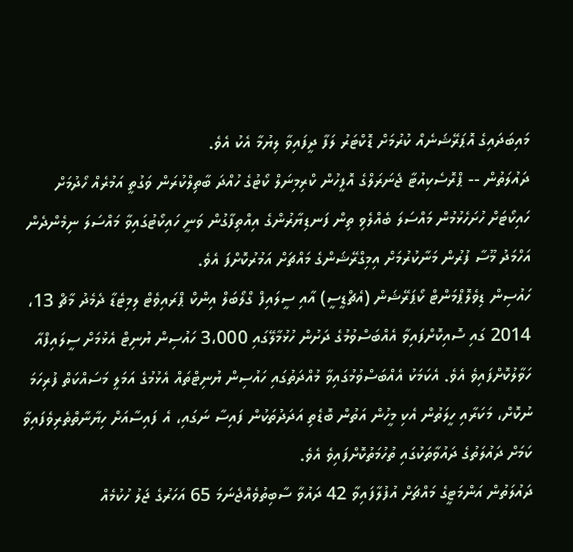މައިބަދައިގެ އޮޕަރޭޝަނެއް ކުރުމަށް ޑޮކްޓަރު ލަފާ ދީފައިވާ ލިޔުމާ އެކު އެވެ.
ދައުލަތުން -- ޕްރޮސެކިއުޓާ ޖެނަރަލްގެ އޮފީހުން ކްރިމިނަލް ކޯޓުގެ ހުއްދަ ބާތިލްކުރަން ވަގުތީ އަމުރެއް ހޯދުމަށް ހައިކޯޓަށް ހުށަހެޅުމުން މައްސަލަ ބެއްލެވި ތިން ފަނޑިޔާރުންގެ އިއްތިފާގުން ވަނީ ހައިކޯޓުގައިވާ މައްސަލަ ނިމެންދެން އަހްމަދު މޫސާ ފުރުން މަނާކުރުމަށް އިމިގްރޭޝަންގެ މައްޗަށް އަމުރުކޮށްފަ އެވެ.
ހައުސިން ޑިވެލޮޕްމަންޓް ކޯޕަރޭޝަން (އެޗްޑީސީ) އާއި ސީލައިފް ގްލޯބަލް އިންކް ޕްރައިވެޓް ލިމިޓެޑާ ދެމެދު މާޗް 13، 2014 ގައި ސޮއިކޮށްފައިވާ އެއްބަސްވުމުގެ ދަށުން ހުޅުމާލޭގައި 3،000 ހައުސިން ޔުނިޓް އެޅުމަށް ސީލައިފްއާ ހަވާލުކޮށްފައިވެ އެވެ. އެކަމަކު އެއްބަސްވުމުގައިވާ މުއްދަތުގައި ހައުސިން ޔުނިޓްތައް އެޅުމުގެ އަމަލީ މަސައްކަތް ފުރިހަމަ ނުކޮށް، މަކަރާއި ހީލަތުން އެކި މީހުން އަތުން ބޮޑެތި އަދަދުތަކުން ފައިސާ ނަގައި، އެ ފައިސާއަށް ހިޔާނާތްތެރިވެފައިވާ ކަމަށް ދައުލަތުގެ ދައުވާތަކުގައި ތުހުމަތުކޮށްފައިވެ އެވެ.
ދައުލަތުން އަންމަޓީގެ މައްޗަށް އުފުލާފައިވާ 42 ދައުވާ ސާބިތުވެއްޖެނަމަ 65 އަހަރުގެ ޖަލު ހުކުމެއް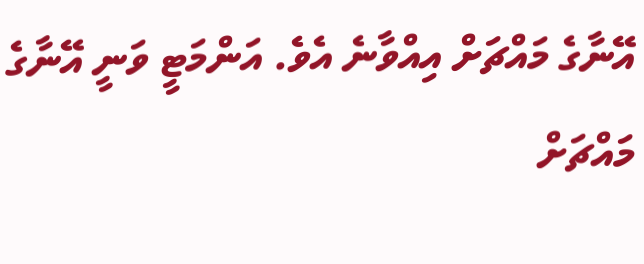އޭނާގެ މައްޗަށް އިއްވާނެ އެވެ. އަންމަޓީ ވަނީ އޭނާގެ މައްޗަށް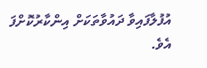އުފުލާފައިވާ ދައުވާތަކަށް އިންކާރުކޮށްފަ އެވެ.